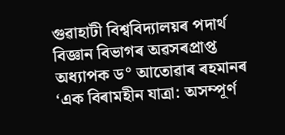গুৱাহাটী বিশ্ববিদ্যালয়ৰ পদার্থ বিজ্ঞান বিভাগৰ অৱসৰপ্ৰাপ্ত অধ্যাপক ড° আতোৱাৰ ৰহমানৰ ‘এক বিৰামহীন যাত্রা: অসম্পূর্ণ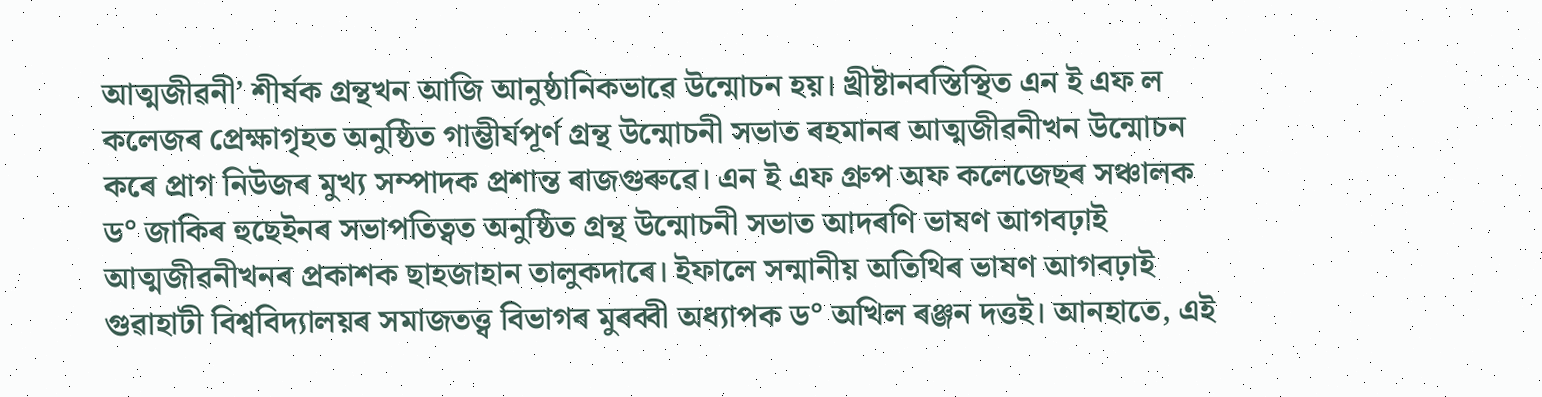আত্মজীৱনী’ শীর্ষক গ্রন্থখন আজি আনুষ্ঠানিকভাৱে উন্মোচন হয়। খ্রীষ্টানবস্তিস্থিত এন ই এফ ল কলেজৰ প্ৰেক্ষাগৃহত অনুষ্ঠিত গাম্ভীৰ্যপূৰ্ণ গ্ৰন্থ উন্মোচনী সভাত ৰহমানৰ আত্মজীৱনীখন উন্মোচন কৰে প্রাগ নিউজৰ মুখ্য সম্পাদক প্রশান্ত ৰাজগুৰুৱে। এন ই এফ গ্রুপ অফ কলেজেছৰ সঞ্চালক ড° জাকিৰ হুছেইনৰ সভাপতিত্বত অনুষ্ঠিত গ্ৰন্থ উন্মোচনী সভাত আদৰণি ভাষণ আগবঢ়াই আত্মজীৱনীখনৰ প্রকাশক ছাহজাহান তালুকদাৰে। ইফালে সন্মানীয় অতিথিৰ ভাষণ আগবঢ়াই গুৱাহাটী বিশ্ববিদ্যালয়ৰ সমাজতত্ত্ব বিভাগৰ মুৰব্বী অধ্যাপক ড° অখিল ৰঞ্জন দত্তই। আনহাতে, এই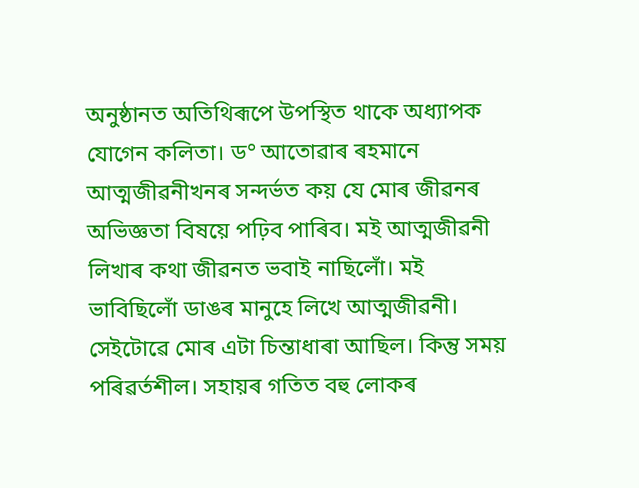অনুষ্ঠানত অতিথিৰূপে উপস্থিত থাকে অধ্যাপক যোগেন কলিতা। ড° আতোৱাৰ ৰহমানে আত্মজীৱনীখনৰ সন্দৰ্ভত কয় যে মোৰ জীৱনৰ অভিজ্ঞতা বিষয়ে পঢ়িব পাৰিব। মই আত্মজীৱনী লিখাৰ কথা জীৱনত ভবাই নাছিলোঁ। মই ভাবিছিলোঁ ডাঙৰ মানুহে লিখে আত্মজীৱনী। সেইটোৱে মোৰ এটা চিন্তাধাৰা আছিল। কিন্তু সময় পৰিৱৰ্তশীল। সহায়ৰ গতিত বহু লোকৰ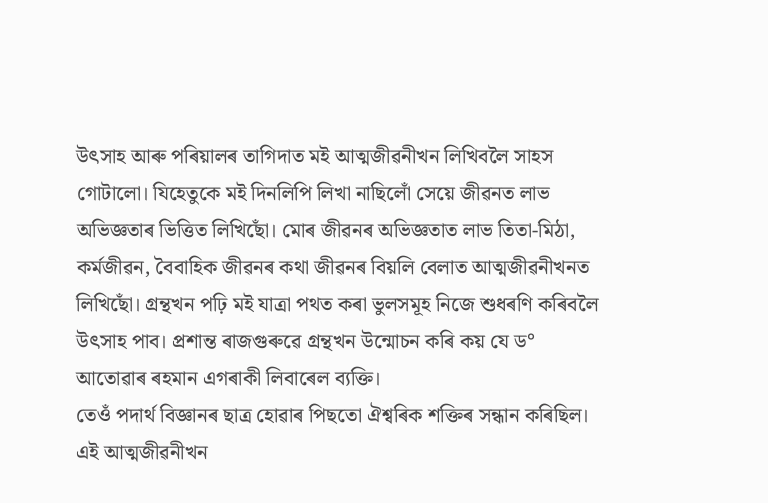উৎসাহ আৰু পৰিয়ালৰ তাগিদাত মই আত্মজীৱনীখন লিখিবলৈ সাহস গোটালো। যিহেতুকে মই দিনলিপি লিখা নাছিলোঁ সেয়ে জীৱনত লাভ অভিজ্ঞতাৰ ভিত্তিত লিখিছোঁ। মোৰ জীৱনৰ অভিজ্ঞতাত লাভ তিতা-মিঠা, কৰ্মজীৱন, বৈবাহিক জীৱনৰ কথা জীৱনৰ বিয়লি বেলাত আত্মজীৱনীখনত লিখিছোঁ। গ্ৰন্থখন পঢ়ি মই যাত্ৰা পথত কৰা ভুলসমূহ নিজে শুধৰণি কৰিবলৈ উৎসাহ পাব। প্রশান্ত ৰাজগুৰুৱে গ্ৰন্থখন উন্মোচন কৰি কয় যে ড° আতোৱাৰ ৰহমান এগৰাকী লিবাৰেল ব্যক্তি।
তেওঁ পদাৰ্থ বিজ্ঞানৰ ছাত্ৰ হোৱাৰ পিছতো ঐশ্বৰিক শক্তিৰ সন্ধান কৰিছিল। এই আত্মজীৱনীখন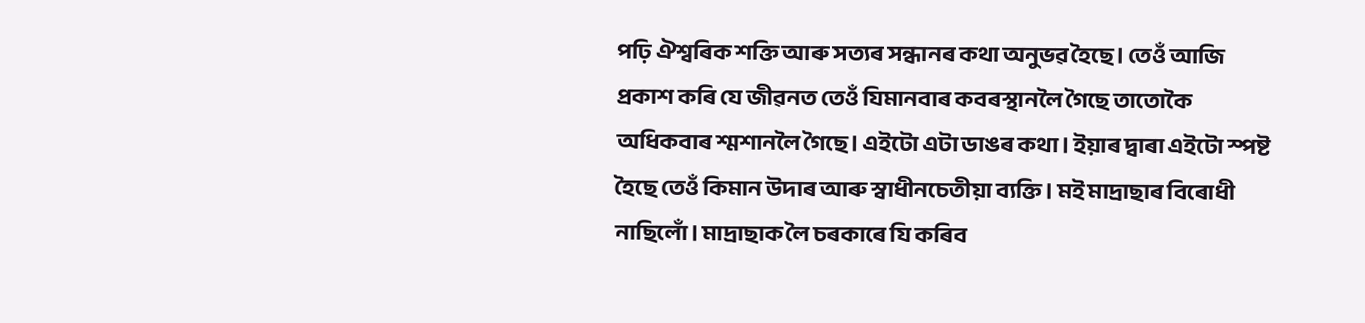পঢ়ি ঐশ্বৰিক শক্তি আৰু সত্যৰ সন্ধানৰ কথা অনুভৱ হৈছে। তেওঁ আজি প্ৰকাশ কৰি যে জীৱনত তেওঁ যিমানবাৰ কবৰস্থানলৈ গৈছে তাতোকৈ অধিকবাৰ শ্মশানলৈ গৈছে। এইটো এটা ডাঙৰ কথা। ইয়াৰ দ্বাৰা এইটো স্পষ্ট হৈছে তেওঁ কিমান উদাৰ আৰু স্বাধীনচেতীয়া ব্যক্তি। মই মাদ্ৰাছাৰ বিৰোধী নাছিলোঁ। মাদ্ৰাছাক লৈ চৰকাৰে যি কৰিব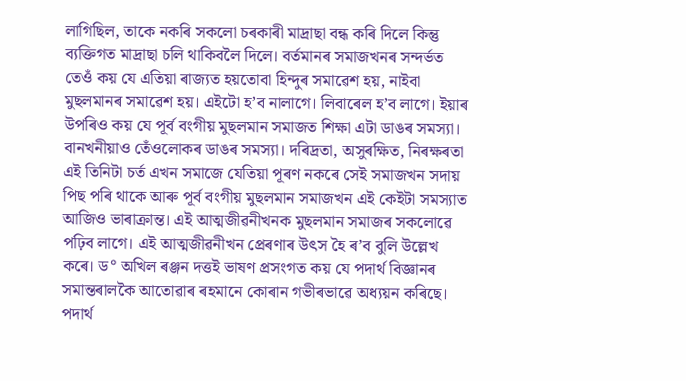লাগিছিল, তাকে নকৰি সকলো চৰকাৰী মাদ্ৰাছা বন্ধ কৰি দিলে কিন্তু ব্যক্তিগত মাদ্ৰাছা চলি থাকিবলৈ দিলে। বৰ্তমানৰ সমাজখনৰ সন্দৰ্ভত তেওঁ কয় যে এতিয়া ৰাজ্যত হয়তোবা হিন্দুৰ সমাৱেশ হয়, নাইবা মুছলমানৰ সমাৱেশ হয়। এইটো হ’ব নালাগে। লিবাৰেল হ’ব লাগে। ইয়াৰ উপৰিও কয় যে পূৰ্ব বংগীয় মুছলমান সমাজত শিক্ষা এটা ডাঙৰ সমস্যা। বানখনীয়াও তেঁওলোকৰ ডাঙৰ সমস্যা। দৰিদ্ৰতা, অসুৰক্ষিত, নিৰক্ষৰতা এই তিনিটা চৰ্ত এখন সমাজে যেতিয়া পূৰণ নকৰে সেই সমাজখন সদায় পিছ পৰি থাকে আৰু পূৰ্ব বংগীয় মুছলমান সমাজখন এই কেইটা সমস্যাত আজিও ভাৰাক্ৰান্ত। এই আত্মজীৱনীখনক মুছলমান সমাজৰ সকলোৱে পঢ়িব লাগে। এই আত্মজীৱনীখন প্ৰেৰণাৰ উৎস হৈ ৰ’ব বুলি উল্লেখ কৰে। ড° অখিল ৰঞ্জন দত্তই ভাষণ প্ৰসংগত কয় যে পদাৰ্থ বিজ্ঞানৰ সমান্তৰালকৈ আতোৱাৰ ৰহমানে কোৰান গভীৰভাৱে অধ্যয়ন কৰিছে। পদাৰ্থ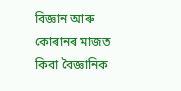বিজ্ঞান আৰু কোৰানৰ মাজত কিবা বৈজ্ঞানিক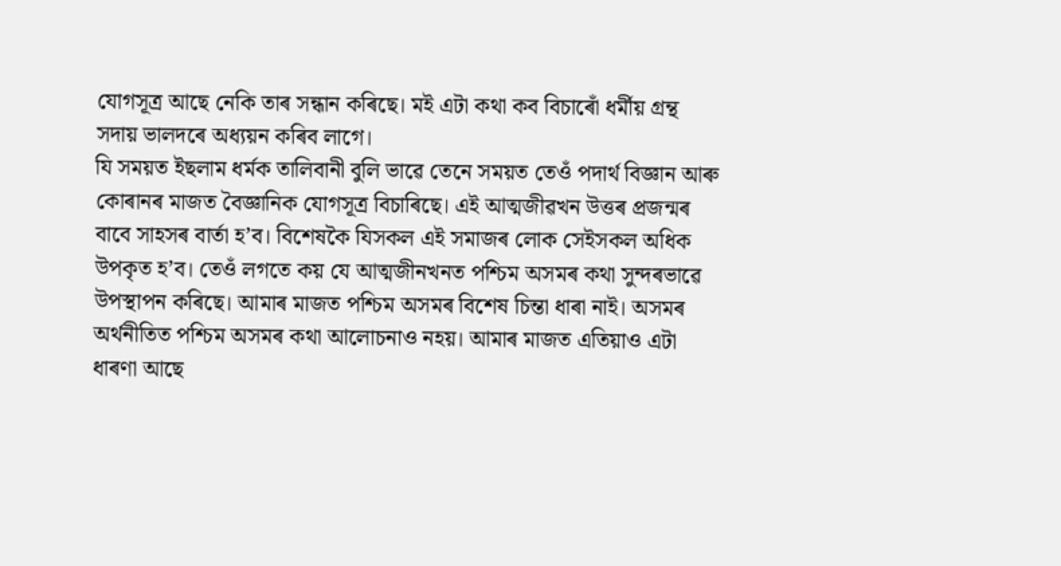যোগসূত্ৰ আছে নেকি তাৰ সন্ধান কৰিছে। মই এটা কথা কব বিচাৰোঁ ধৰ্মীয় গ্ৰন্থ সদায় ভালদৰে অধ্যয়ন কৰিব লাগে।
যি সময়ত ইছলাম ধৰ্মক তালিবানী বুলি ভাৱে তেনে সময়ত তেওঁ পদাৰ্থ বিজ্ঞান আৰু কোৰানৰ মাজত বৈজ্ঞানিক যোগসূত্ৰ বিচাৰিছে। এই আত্মজীৱখন উত্তৰ প্ৰজন্মৰ বাবে সাহসৰ বাৰ্তা হ’ব। বিশেষকৈ যিসকল এই সমাজৰ লোক সেইসকল অধিক উপকৃত হ’ব। তেওঁ লগতে কয় যে আত্মজীনখনত পশ্চিম অসমৰ কথা সুন্দৰভাৱে উপস্থাপন কৰিছে। আমাৰ মাজত পশ্চিম অসমৰ বিশেষ চিন্তা ধাৰা নাই। অসমৰ অৰ্থনীতিত পশ্চিম অসমৰ কথা আলোচনাও নহয়। আমাৰ মাজত এতিয়াও এটা ধাৰণা আছে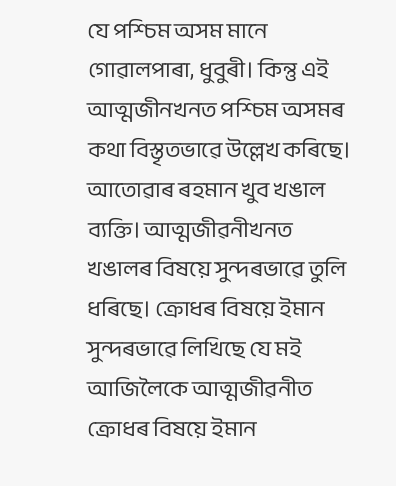যে পশ্চিম অসম মানে গোৱালপাৰা, ধুবুৰী। কিন্তু এই আত্মজীনখনত পশ্চিম অসমৰ কথা বিস্তৃতভাৱে উল্লেখ কৰিছে। আতোৱাৰ ৰহমান খুব খঙাল ব্যক্তি। আত্মজীৱনীখনত খঙালৰ বিষয়ে সুন্দৰভাৱে তুলি ধৰিছে। ক্ৰোধৰ বিষয়ে ইমান সুন্দৰভাৱে লিখিছে যে মই আজিলৈকে আত্মজীৱনীত ক্ৰোধৰ বিষয়ে ইমান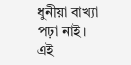ধুনীয়া বাখ্যা পঢ়া নাই। এই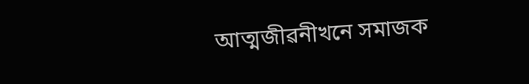আত্মজীৱনীখনে সমাজক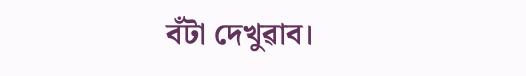বঁটা দেখুৱাব।